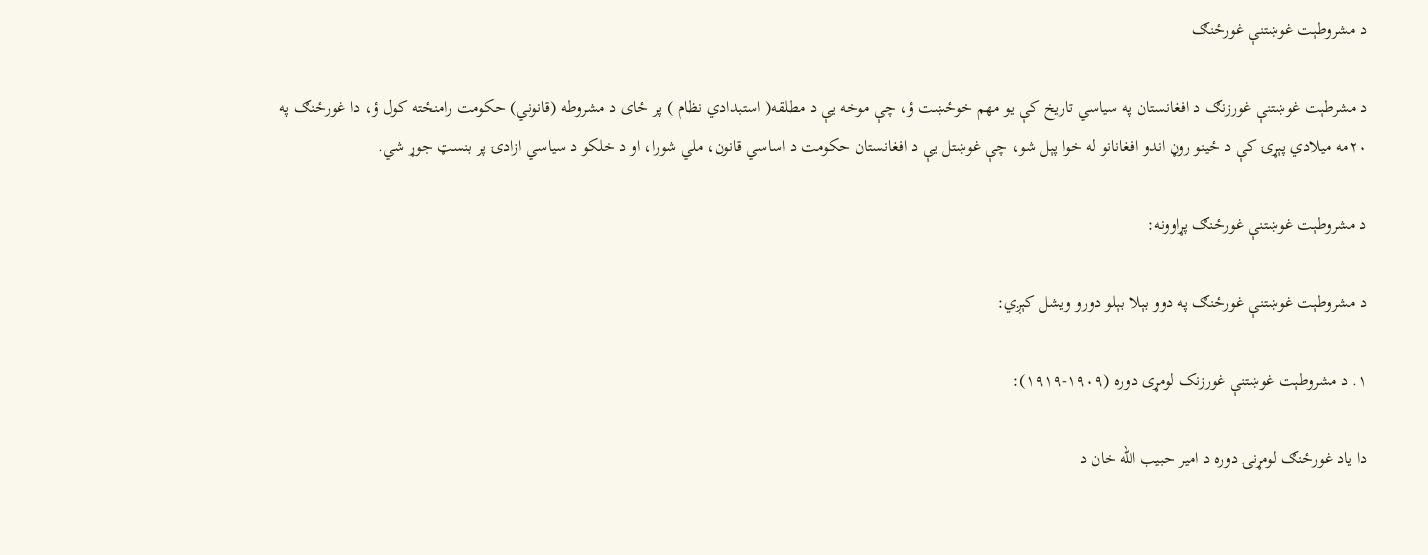د مشروطېت غوښتنې غورځنګ

د مشرطېت غوښتنې غورزنګ د افغانستان په سیاسي تاریخ کې یو مهم خوځښت ؤ، چې موخه یې د مطلقه( استبدادي نظام ) پر ځای د مشروطه (قانوني) حکومت رامنځته کول ؤ، دا غورځنګ په ۲۰مه ميلادي پېړۍ کې د ځینو روڼ اندو افغانانو له خوا پېل شو، چې غوښتل یې د افغانستان حکومت د اساسي قانون، ملي شورا، او د خلکو د سیاسي ازادۍ پر بنسټ جوړ شي.

د مشروطېت غوښتنې غورځنګ پړاوونه:

د مشروطېت غوښتنې غورځنګ په دوو بېلا بېلو دورو ویشل کېږي:

۱. د مشروطېت غوښتنې غورزنک لومړی دوره (۱۹۰۹-۱۹۱۹):

دا ياد غورځنګ لومړنۍ دوره د امیر حبیب الله خان د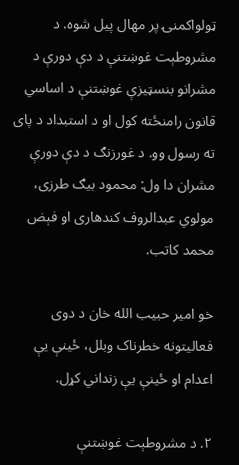ټولواکمنۍ پر مهال پيل شوه. د مشروطېت غوښتنې د دې دورې د مشرانو بنسټيزې غوښتنې د اساسي قانون رامنځته کول او د استبداد د پای ته رسول وو. د غورزنګ د دې دورې مشران دا ول: محمود بیګ طرزی، مولوي عبدالروف کندهاری او فېض محمد کاتب.

خو امیر حبیب الله خان د دوی فعالیتونه خطرناک وبلل، ځینې یې اعدام او ځینې یې زنداني کړل.

۲. د مشروطېت غوښتنې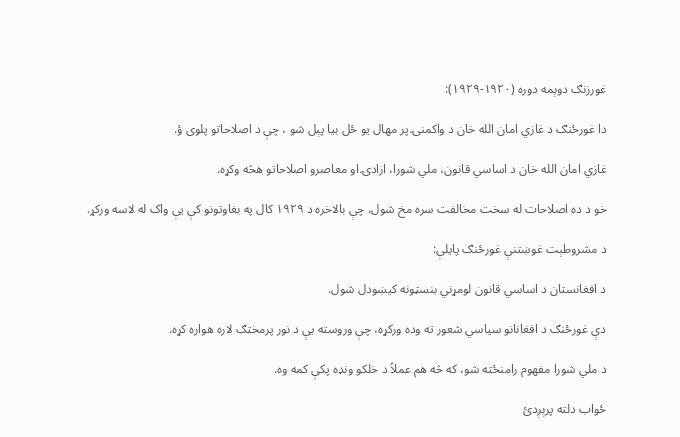غورزنګ دوېمه دوره (۱۹۲۰-۱۹۲۹):

دا غورځنګ د غازي امان الله خان د واکمنۍ پر مهال يو ځل بيا پېل شو ، چې د اصلاحاتو پلوی ؤ.

غازي امان الله خان د اساسي قانون، ملي شورا، ازادۍ او معاصرو اصلاحاتو هڅه وکړه.

خو د ده اصلاحات له سخت مخالفت سره مخ شول، چې بالاخره د ۱۹۲۹ کال په بغاوتونو کې یې واک له لاسه ورکړ.

د مشروطېت غوښتنې غورځنګ پایلې:

د افغانستان د اساسي قانون لومړني بنسټونه کیښودل شول.

دې غورځنګ د افغانانو سیاسي شعور ته وده ورکړه، چې وروسته یې د نور پرمختګ لاره هواره کړه.

د ملي شورا مفهوم رامنځته شو، که څه هم عملاً د خلکو ونډه پکې کمه وه.

ځواب دلته پرېږدئ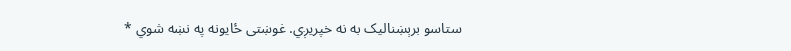ستاسو برېښناليک به نه خپريږي. غوښتى ځایونه په نښه شوي *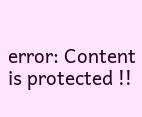error: Content is protected !!